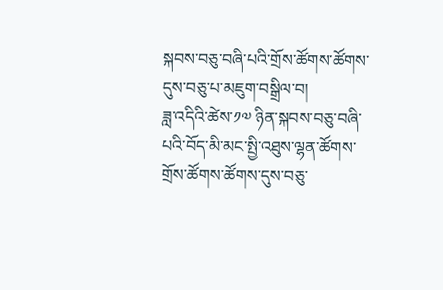སྐབས་བཅུ་བཞི་པའི་གྲོས་ཚོགས་ཚོགས་དུས་བཅུ་པ་མཇུག་བསྒྲིལ་བ།
ཟླ་འདིའི་ཚེས་༡༧ ཉིན་སྐབས་བཅུ་བཞི་པའི་བོད་མི་མང་སྤྱི་འཐུས་ལྷན་ཚོགས་གྲོས་ཚོགས་ཚོགས་དུས་བཅུ་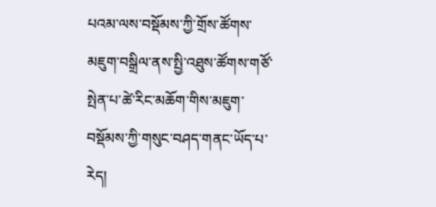པའམ་ལས་བསྡོམས་ཀྱི་གྲོས་ཚོགས་མཇུག་བསྒྲིལ་ནས་སྤྱི་འཐུས་ཚོགས་གཙོ་སྤེན་པ་ཚེ་རིང་མཆོག་གིས་མཇུག་བསྡོམས་ཀྱི་གསུང་བཤད་གནང་ཡོད་པ་རེད།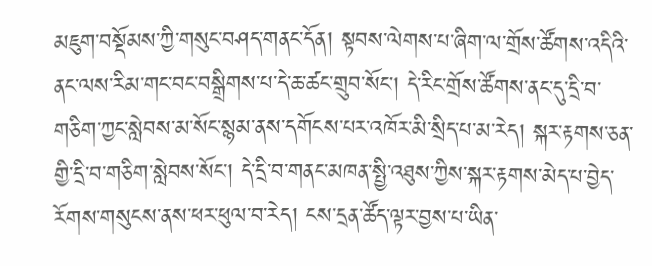མཇུག་བསྡོམས་ཀྱི་གསུང་བཤད་གནང་དོན། སྟབས་ལེགས་པ་ཞིག་ལ་གྲོས་ཚོགས་འདིའི་ནང་ལས་རིམ་གང་བང་བསྒྲིགས་པ་དེ་ཆ་ཚང་གྲུབ་སོང། དེ་རིང་གྲོས་ཚོགས་ནང་དུ་དྲི་བ་གཅིག་ཀྱང་སླེབས་མ་སོང་སྙམ་ནས་དགོངས་པར་འཁོར་མི་སྲིད་པ་མ་རེད། སྐར་རྟགས་ཅན་གྱི་དྲི་བ་གཅིག་སླེབས་སོང་། དེ་དྲི་བ་གནང་མཁན་སྤྱི་འཐུས་ཀྱིས་སྐར་རྟགས་མེད་པ་བྱེད་རོགས་གསུངས་ནས་ཕར་ཕུལ་བ་རེད། ངས་དྲན་ཚོད་ལྟར་བྱས་པ་ཡིན་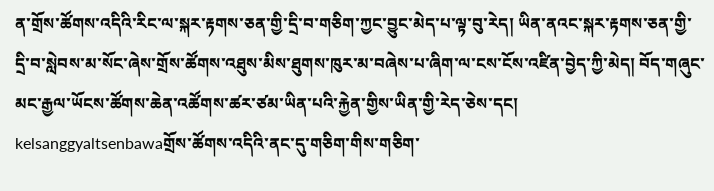ན་གྲོས་ཚོགས་འདིའི་རིང་ལ་སྐར་རྟགས་ཅན་གྱི་དྲི་བ་གཅིག་ཀྱང་བྱུང་མེད་པ་ལྟ་བུ་རེད། ཡིན་ནའང་སྐར་རྟགས་ཅན་གྱི་དྲི་བ་སླེབས་མ་སོང་ཞེས་གྲོས་ཚོགས་འཐུས་མིས་ཐུགས་ཁུར་མ་བཞེས་པ་ཞིག་ལ་ངས་ངོས་འཛིན་བྱེད་ཀྱི་མེད། བོད་གཞུང་མང་རྒྱལ་ཡོངས་ཚོགས་ཆེན་འཚོགས་ཚར་ཙམ་ཡིན་པའི་རྐྱེན་གྱིས་ཡིན་གྱི་རེད་ཅེས་དང།
kelsanggyaltsenbawaགྲོས་ཚོགས་འདིའི་ནང་དུ་གཅིག་གིས་གཅིག་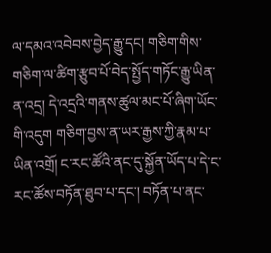ལ་དམའ་འབེབས་བྱེད་རྒྱུ་དང། གཅིག་གིས་གཅིག་ལ་ཚིག་རྩུབ་པོ་བེད་སྤྱོད་གཏོང་རྒྱུ་ཡིན་ན་འདྲ། དེ་འདྲའི་གནས་ཚུལ་མང་པོ་ཞིག་ཡོང་གི་འདུག གཅིག་བྱས་ན་ཡར་རྒྱས་ཀྱི་རྣམ་པ་ཡིན་འགྲོ། ང་རང་ཚོའི་ནང་དུ་སྐྱོན་ཡོད་པ་དེ་ང་རང་ཚོས་བཏོན་ཐུབ་པ་དང་། བཏོན་པ་ནང་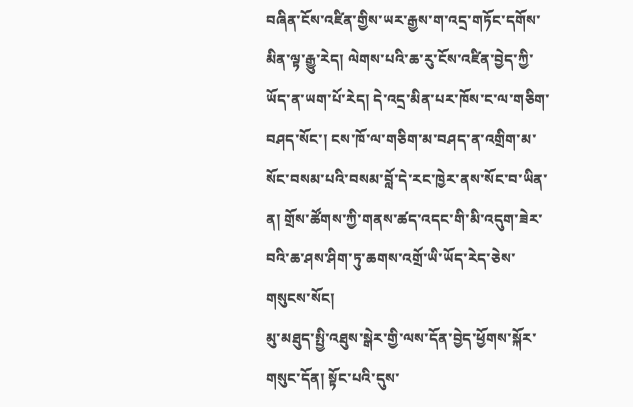བཞིན་ངོས་འཛིན་གྱིས་ཡར་རྒྱས་ག་འདྲ་གཏོང་དགོས་མིན་ལྟ་རྒྱུ་རེད། ལེགས་པའི་ཆ་རུ་ངོས་འཛིན་བྱེད་ཀྱི་ཡོད་ན་ཡག་པོ་རེད། དེ་འདྲ་མིན་པར་ཁོས་ང་ལ་གཅིག་བཤད་སོང་། ངས་ཁོ་ལ་གཅིག་མ་བཤད་ན་འགྲིག་མ་སོང་བསམ་པའི་བསམ་བློ་དེ་རང་ཁྱེར་ནས་སོང་བ་ཡིན་ན། གྲོས་ཚོགས་ཀྱི་གནས་ཚད་འདང་གི་མི་འདུག་ཟེར་བའི་ཆ་ཤས་ཤིག་ཏུ་ཆགས་འགྲོ་ཡི་ཡོད་རེད་ཅེས་གསུངས་སོང།
མུ་མཐུད་སྤྱི་འཐུས་སྒེར་གྱི་ལས་དོན་བྱེད་ཕྱོགས་སྐོར་གསུང་དོན། སྟོང་པའི་དུས་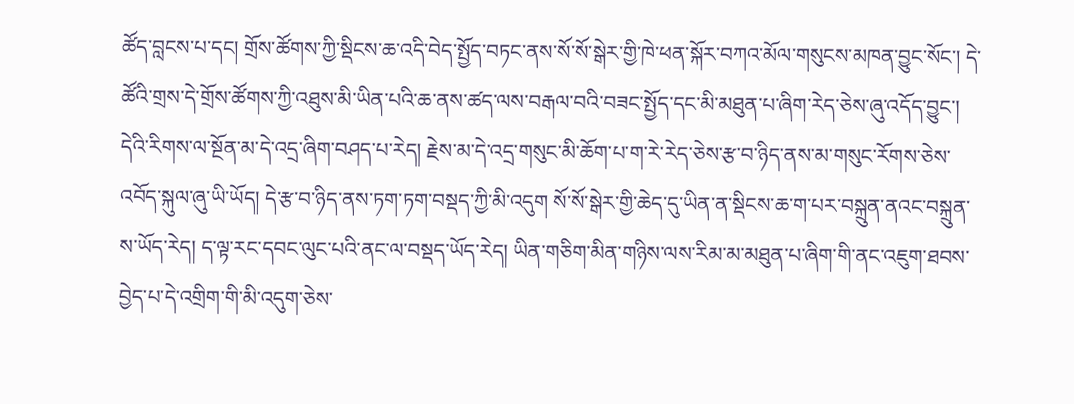ཚོད་བླངས་པ་དང། གྲོས་ཚོགས་ཀྱི་སྡིངས་ཆ་འདི་བེད་སྤྱོད་བཏང་ནས་སོ་སོ་སྒེར་གྱི་ཁེ་ཕན་སྐོར་བཀའ་མོལ་གསུངས་མཁན་བྱུང་སོང་། དེ་ཚོའི་གྲས་དེ་གྲོས་ཚོགས་ཀྱི་འཐུས་མི་ཡིན་པའི་ཆ་ནས་ཚད་ལས་བརྒལ་བའི་བཟང་སྤྱོད་དང་མི་མཐུན་པ་ཞིག་རེད་ཅེས་ཞུ་འདོད་བྱུང་། དེའི་རིགས་ལ་སྔོན་མ་དེ་འདྲ་ཞིག་བཤད་པ་རེད། རྗེས་མ་དེ་འདྲ་གསུང་མི་ཆོག་པ་ག་རེ་རེད་ཅེས་རྩ་བ་ཉིད་ནས་མ་གསུང་རོགས་ཅེས་འབོད་སྐུལ་ཞུ་ཡི་ཡོད། དེ་རྩ་བ་ཉིད་ནས་ཏག་ཏག་བསྡད་ཀྱི་མི་འདུག སོ་སོ་སྒེར་གྱི་ཆེད་དུ་ཡིན་ན་སྡིངས་ཆ་ག་པར་བསྐྲུན་ནའང་བསྐྲུན་ས་ཡོད་རེད། ད་ལྟ་རང་དབང་ལུང་པའི་ནང་ལ་བསྡད་ཡོད་རེད། ཡིན་གཅིག་མིན་གཉིས་ལས་རིམ་མ་མཐུན་པ་ཞིག་གི་ནང་འཇུག་ཐབས་བྱེད་པ་དེ་འགྲིག་གི་མི་འདུག་ཅེས་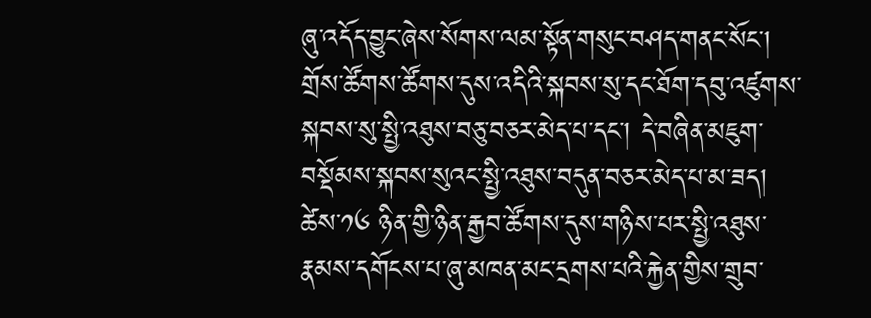ཞུ་འདོད་བྱུང་ཞེས་སོགས་ལམ་སྟོན་གསུང་བཤད་གནང་སོང་།
གྲོས་ཚོགས་ཚོགས་དུས་འདིའི་སྐབས་སུ་དང་ཐོག་དབུ་འཛུགས་སྐབས་སུ་སྤྱི་འཐུས་བཅུ་བཅར་མེད་པ་དང་། དེ་བཞིན་མཇུག་བསྡོམས་སྐབས་སུའང་སྤྱི་འཐུས་བདུན་བཅར་མེད་པ་མ་ཟད། ཚེས་༡༦ ཉིན་གྱི་ཉིན་རྒྱབ་ཚོགས་དུས་གཉིས་པར་སྤྱི་འཐུས་རྣམས་དགོངས་པ་ཞུ་མཁན་མང་དྲགས་པའི་རྐྱེན་གྱིས་གྲུབ་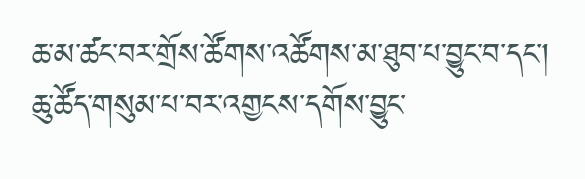ཆ་མ་ཚང་བར་གྲོས་ཚོགས་འཚོགས་མ་ཐུབ་པ་བྱུང་བ་དང་། ཆུ་ཚོད་གསུམ་པ་བར་འགྱངས་དགོས་བྱུང་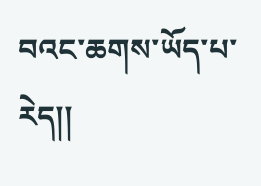བའང་ཆགས་ཡོད་པ་རེད།།